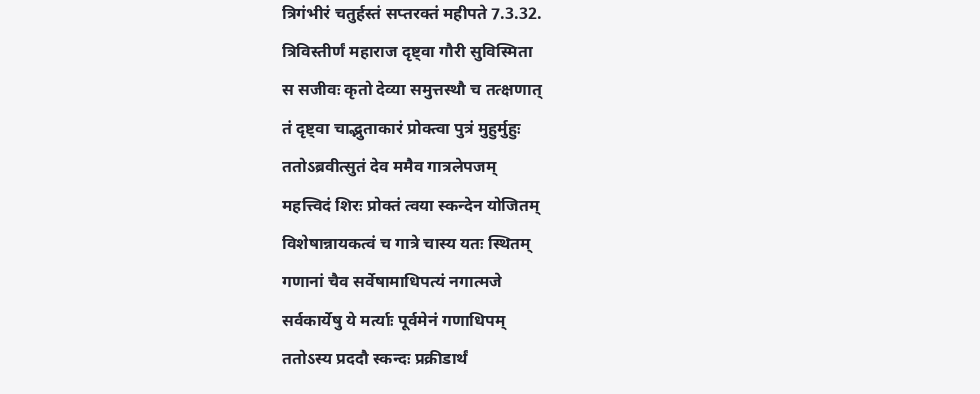त्रिगंभीरं चतुर्हस्तं सप्तरक्तं महीपते 7.3.32.
त्रिविस्तीर्णं महाराज दृष्ट्वा गौरी सुविस्मिता
स सजीवः कृतो देव्या समुत्तस्थौ च तत्क्षणात्
तं दृष्ट्वा चाद्भुताकारं प्रोक्त्वा पुत्रं मुहुर्मुहुः
ततोऽब्रवीत्सुतं देव ममैव गात्रलेपजम्
महत्त्विदं शिरः प्रोक्तं त्वया स्कन्देन योजितम्
विशेषान्नायकत्वं च गात्रे चास्य यतः स्थितम्
गणानां चैव सर्वेषामाधिपत्यं नगात्मजे
सर्वकार्येषु ये मर्त्याः पूर्वमेनं गणाधिपम्
ततोऽस्य प्रददौ स्कन्दः प्रक्रीडार्थं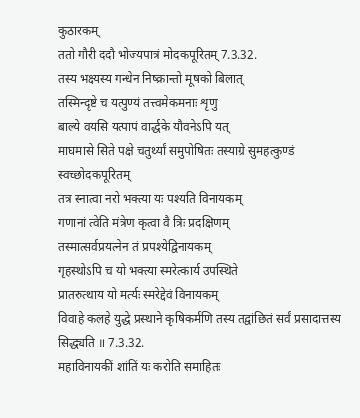कुठारकम्
ततो गौरी ददौ भोज्यपात्रं मोदकपूरितम् 7.3.32.
तस्य भक्ष्यस्य गन्धेन निष्क्रान्तो मूषको बिलात्
तस्मिन्दृष्टे च यत्पुण्यं तत्त्वमेकमनाः शृणु
बाल्ये वयसि यत्पापं वार्द्धके यौवनेऽपि यत्
माघमासे सिते पक्षे चतुर्थ्यां समुपोषितः तस्याग्रे सुमहत्कुण्डं स्वच्छोदकपूरितम्
तत्र स्नात्वा नरो भक्त्या यः पश्यति विनायकम्
गणानां त्वेति मंत्रेण कृत्वा वै त्रिः प्रदक्षिणम्
तस्मात्सर्वप्रयत्नेन तं प्रपश्येद्विनायकम्
गृहस्थोऽपि च यो भक्त्या स्मरेत्कार्य उपस्थिते
प्रातरुत्थाय यो मर्त्यः स्मरेद्देवं विनायकम्
विवाहे कलहे युद्धे प्रस्थाने कृषिकर्मणि तस्य तद्वांछितं सर्वं प्रसादात्तस्य सिद्ध्यति ॥ 7.3.32.
महाविनायकीं शांतिं यः करोति समाहितः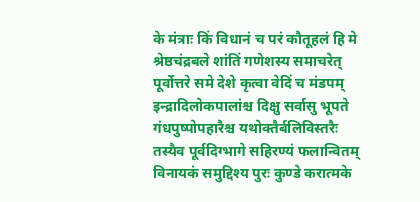के मंत्राः किं विधानं च परं कौतूहलं हि मे
श्रेष्ठचंद्रबले शांतिं गणेशस्य समाचरेत्
पूर्वोत्तरे समे देशे कृत्वा वेदिं च मंडपम्
इन्द्रादिलोकपालांश्च दिक्षु सर्वासु भूपते
गंधपुष्पोपहारैश्च यथोक्तैर्बलिविस्तरैः
तस्यैव पूर्वदिग्भागे सहिरण्यं फलान्वितम्
विनायकं समुद्दिश्य पुरः कुण्डे करात्मके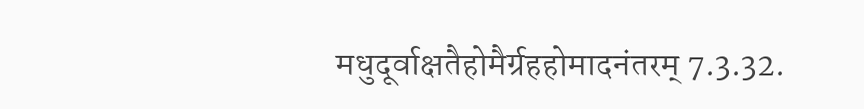मधुदूर्वाक्षतैहोमैर्ग्रहहोमादनंतरम् 7.3.32.